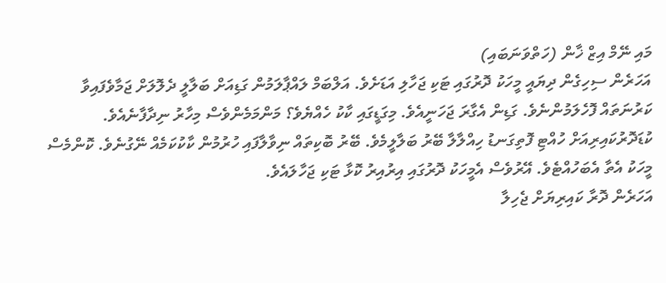މައި ނޭމް އިޒް ޚާން (ހަތްވަނަބައި)
އަހަރެން ސިހިގެން ދިޔައީ މީހަކު ދޮރުގައި ޓަކި ޖަހާލި އަޑަށެވެ. އަލްބަމް ލައްޕާލަމުން ގަޑިއަށް ބަލާލީ ދެލޮލަށް ޖަމާވެފައިވާ ކަރުނަތައް ފޮހެލަމުންނެވެ. ގަޑިން އެގާރަ ޖަހަނީއެވެ. މިގަޑީގައި ކާކު ހެއްޔެވެ؟ މަންމަމެންވެސް މިހާރު ނިދާފާނެއެވެ. ކުޑަދޮރުކައިރިއަށް ހުއްޓި ފޮތިގަނޑު ހިއްލާލާ ބޭރު ބަލާލީމެވެ. ބޭރު ބޮކިތައް ނިވާލާފައި ހުރުމުން ކާކުކަމެއް ނޭގުނެވެ. ކޮންމެސް މީހަކު އެތާ އެބަހުއްޓެވެ. އޭރުވެސް އެމީހަކު ދޮރުގައި އިރުއިރު ކޮޅާ ޓަކި ޖަހާލައެވެ.
އަހަރެން ދޮރާ ކައިރިޔަށް ޖެހިލާ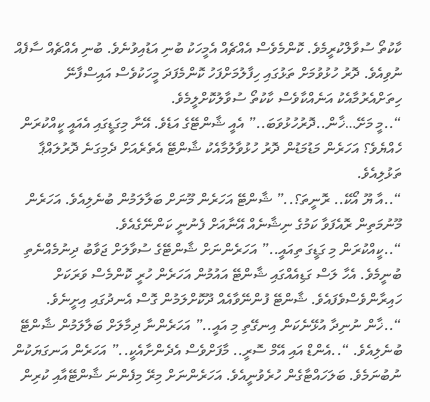ކާކުތޯ ސުވާލްކުރީމެވެ. ކޮންމެވެސް އެއްޗެއް އެމީހަކު ބުނި އަޑުއިވުނެވެ. ބުނި އެއްޗެއް ސާފެއް ނުވިއެވެ. ދޮރު ހުޅުވުމަށް ތަޅުގައި ހިފާލުމަށްފަހު ކޮންމެފަދަ މީހަކުވެސް އައިސްފާނޭ ހިތަށްއެރުމާއެކު އަނެއްކާވެސް ކާކުތޯ ސުވާލުކޮށްލީމެވެ.
“..މީ މަށޭ…ޚާން..ދޮރުހުޅުވަބަ..” އެއީ ޝާންޓޭގެ އަޑެވެ. އޭނާ މިގަޑީގައި އެއައީ ކީއްކުރަން ހެއްޔެވެ؟ އަހަރެން މަޑުމަޑުން ދޮރު ހުޅުވާލުމާއެކު ޝާންޓޭ އެތެރެއަށް ދެމިގަނެ ދޮރުލައްޕާ ތަޅުލިއެވެ.
“..އާ ޔޫ އޯކޭ.. ރޮނީތަ؟..” ޝާންޓޭ އަހަރެން މޫނަށް ބަލާލަމުން ބުނެލިއެވެ. އަހަރެން މޫނުމަތިން ރޮއެފަވާ ކަމުގެ ނިޝާނެއް އޭނާއަށް ފެނުނީ ކަންނޭގެއެވެ.
“..ކީއްކުރަން މި ގަޑީގަ ތިއައީ..” އަހަރެންނަށް ޝާންޓޭގެ ސުވާލަށް ޖަވާބު ދިނުމެއްނެތި ބުނީމެވެ. އެހާ ލަސް ގަޑިއެއްގައި ޝާންޓޭ އައުމުން އަހަރެން ހުރީ ކޮންމެސް ވަރަކަށް ހައިރާންވެސްވެފައެވެ. ޝާންޓޭ ފުންނޭވާއެއް ދޫކޮށްލަމުން ގޮސް އެނދުގައި އިށީނެވެ.
“..ޚާން ނުނިދާ އުޅޭނެކަން އިނގޭތި މި އައީ..” އަހަރެންނާ ދިމާލަށް ބަލާލަމުން ޝާންޓޭ ބުނެލިއެވެ. “..އެންޑް އައި އޭމް ސޮރީ.. މާފަށްވެސް އެދެންށާއެކީ..” އަހަރެން އަނގަޔަކުން ނުބުނަމެވެ. ބަލަހައްޓާގެން ހުރެވުނީއެވެ. އަހަރެންނަށް މިރޭ މިފެންނަ ޝާންޓޭއާއި ކުރިން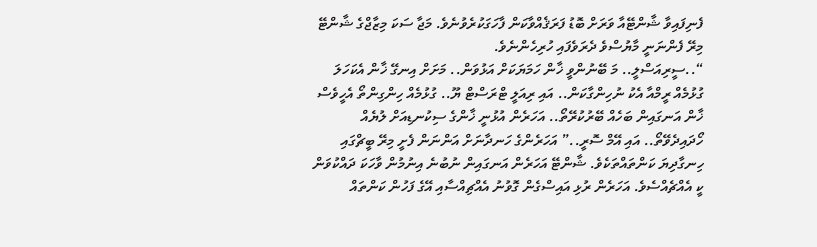ފެނިފައިވާ ޝާންޓޭއާ ވަރަށް ބޮޑު ފަރަޤެއްވާކަން ފާހަގަކުރެވުނެވެ. މަޖާ ސަކަ މިޒާޖްގެ ޝާންޓޭ މިރޭ ފެންނަނީ މާޔުސްވެ ދެރަވެފައި ހުރިހެންނެވެ.
“..ސީރިއަސްލީ.. މަ ބޭނުންވީ ޚާން ހަމަޔަކަށް އަޅުވަން.. މަށަށް އިނގޭ ޚާން އެކަހަލަ ގުޅުމެއް ރީމްއާ އެކު ނުހިންގާކަން.. އައި ރިއަލީ ޓްރަސްޓް ޔޫ.. ގުޅުމެއް ހިންގިންތޯ އެހީވެސް ޚާން އަނގައިން ބަހެއް ބޭރުކުރޭތޯ.. އަހަރެން އުޅުނީ ޚާންގެ ސިކުނޑިއަށް ލުޔެއް ހޯދައިދެވޭތޯ.. އައި އޭމް ސޮރީ..” އަހަރެންގެ ހަނދާނަށް އަންނަން ފެށީ މިރޭ ބީޗްގައި ހިނގާދިޔަ ކަންތައްތަކެވެ. ޝާންޓޭ އަހަރެން އަނގައިން ނުބުނެ އިނުމުން ވާހަކަ ދައްކުވަން ކީ އެއްޗެއްސެވެ. އަހަރެން ރުޅި އައިސްގެން ގޮވުނު އެއްޗިއްސާއި އޭގެ ފަހުން ކަންތައް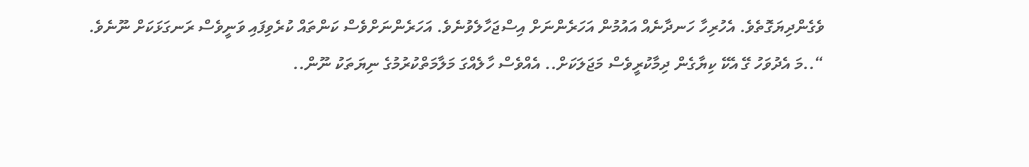ވެގެންދިޔަގޮތެވެ. އެހުރިހާ ހަނދާނެއް އައުމުން އަހަރެންނަށް އިސްޖަހާލެވުނެވެ. އަހަރެންނަށްވެސް ކަންތައް ކުރެވިފައި ވަނީވެސް ރަނގަޅަކަށް ނޫނެވެ.
“..މަ އެދުވަހު ގޭ އެކޭ ކިޔާގެން ދިމާކުރީވެސް މަޖަލަކަށް.. އެއްވެސް ހާލެއްގަ މަލާމަތްކުރުމުގެ ނިޔަތަކު ނޫން..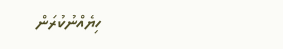ހިޔެއްނުކުރަން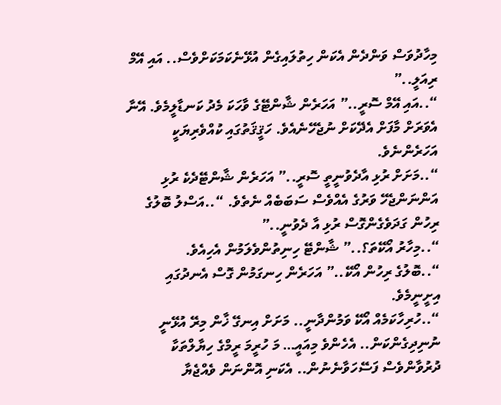މިހާދުވަސް ވަންދެން އެކަން ހިތުލައިގެން އުޅޭނެކަމަކަށްވެސް.. އައި އޭމް ރިއަލީ..”
“..އައި އޭމް ސޮރީ..” އަހަރެން ޝާންޓޭގެ ވާހަކަ މެދު ކަނޑާލީމެވެ. އޭނާ އެވަރަށް މާފަށް އެދޭކަށް ނުޖެހޭނެއެވެ. ހަޤީޤަތުގައި ކުއްވެރިޔަކީ އަހަރެންނެވެ.
“..މަށަށް ރުޅި އާދެވުނީތީ ސޮރީ..” އަހަރެން ޝާންޓޭދެކެ ރުޅި އަންނަންޖެހޭ ވަރުގެ އެއްވެސް ސަބަބެއް ނެތެވެ. “..އަސްލު ބޮލުގެ ރިހުން ގަދަވެގެންގޮސް ރުޅި އާ ދެވުނީ..”
“..މިހާރު އޯކޭތަ؟..” ޝާންޓޭ ހިނިތުންވެލަމުން އެހިއެވެ.
“..ބޮލުގެ ރިހުން އޯކޭ..” އަހަރެން ހިނގަމުން ގޮސް އެނދުގައި އިށީނީމެވެ.
“..ހުރިހާކަމެއް އޯކޭ ވަމުންދާނީ.. މަށަށް އިނގޭ ޚާން މިރޭ އުޅޭނީ ނުނިދިގެންކަން.. އެހެންވެ މިއައީ… މަ ހުރީމަ ރީމްގެ ހިޔާލްތަކާ ދުރުވާންވެސް ފަސޭހަވާނެނުން.. އެކަނި އޮންނަން ވެއްޖެޔާ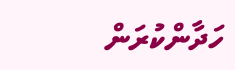ހަދާންކުރަން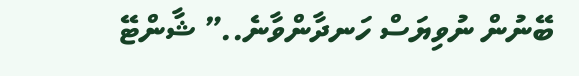ބޭނުން ނުވިޔަސް ހަނދާންވާނެ..” ޝާންޓޭ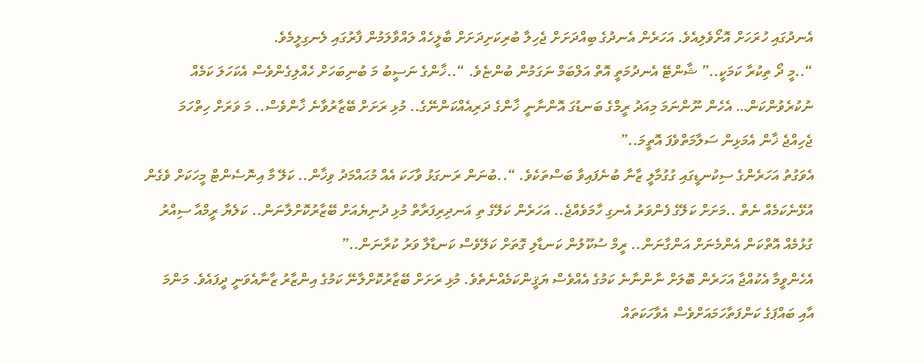އެނދުގައި ހުރަހަށް އޮށޯވެލިއެވެ. އަހަރެން އެނދުގެ ބިއްދަށަށް ޖެހިލާ ބުރިކަށިދަށަށް ބާލީހެއް ލައްވާލަމުން ފާރުގައި ލެނގިލީމެވެ.
“..މީ ދޯ ތިކުރާ ކަމަކީ..” ޝާންޓޭ އެނދުމަތީ އޮތް އަލްބަމް ނަގަމުން ބުންޏެވެ. “..ޚާންގެ ނަސީބު މަ ބުނިބަހަށް ހެއްލިގެންވެސް އެކަހަލަ ކަމެއް ނުކުރެވުންކަން… އެހެން ނޫންނަމަ މިއަދު ރީމްގެ ބަނޑުގަ އޮންނާނީ ޚާންގެ ދަރިއެއްކަންނޭގެ.. މުޅި ރަށަށް ބޭޒާރުވާނެ ޚާންވެސް.. މަ ވަރަށް ހިތްހަމަ ޖެހިއްޖެ ޚާން އެމަޅިން ސަލާމަތްވެފަ އޮތީމަ..”
އެވަގުތު އަހަރެންގެ ސިކުނޑީގައި ގުގުމާލީ ޒާނާ ބުނެފައިވާ ބަސްތަކެވެ. “..ބުނަން ރަނގަޅު ވާހަކަ އެއް މުޙައްމަދު ވިޚާން.. ކަލޭ މާ އިނޮސެންޓް މީހަކަށް ވެގެން އުޅޭނެކަމެއް ނެތް ..މަށަށް ކަލޭގެ ފެންވަރު އެނގި ހާމަވެއްޖެ.. އަހަރެން ކަލޭގެ ތި އަނދިރިފަރާތް މުޅި ދުނިޔެއަށް ބޭޒާރުކޮށްލާނަން.. ކަލެޔާ ރީމްއާ ސިއްރު ގުޅުމެއް އޮތްކަން އެންމެނަށް އަންގާނަން.. ރީމް ސުކޫލުން ކަނޑާލި ގޮތަށް ކަލޭވެސް ކަނޑާލާ ވަރު ކުރާނަން..”
އެހެންވީމާ އެކުއްޖާ އަހަރެން ބޮލަށް ނާންނާނެ ކަމުގެ އެއްވެސް ޔަޤީންކަމެއްނެތެވެ. މުޅި ރަށަށް ބޭޒާރުކޮށްލާނޭ ކަމުގެ އިންޒާރު ޒާނާއެވަނީ ދީފައެވެ. މަންމަ އާއި ބައްޕަގެ ކަންފަތާހަމައަށްވެސް އެވާހަކަތައް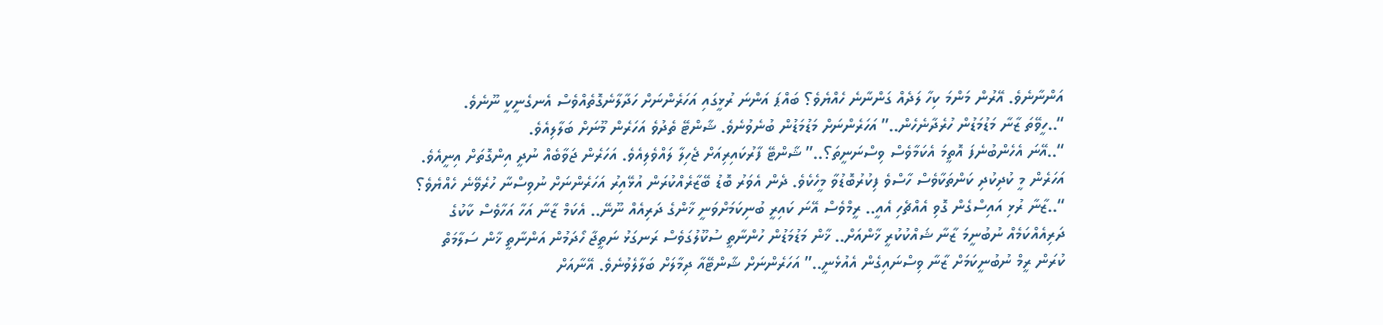އަންނާނެވެ. އޭރުން މަންމަ ކިހާ ލަދެއް ގަންނާނެ ހެއްޔެވެ؟ ބައްޕަ އަންނަ ރުޅީގައި އަހަރެންނަށް ހަދާލާނެގޮތެއްވެސް އެނގެނީކީ ނޫނެވެ.
“..ހީވޭތަ ޒާނާ މަޑުމަޑުން ހުރެދާނެހެން..” އަހަރެންނަށް މަޑުމަޑުން ބުނެވުނެވެ. ޝާންޓޭ ތެދުވެ އަހަރެން މޫނަށް ބަލާލިއެވެ.
“..އޭނަ އެހެންބުނެފަ އޮތީމަ އެކަމާވެސް ވިސްނަނީތަ؟..” ޝާންޓޭ ފާރުކައިރިއަށް ޖެހިލާ ލައްވެލިއެވެ. އަހަރެން ޖަވާބެއް ނުދީ އިންގޮތަށް އިނީއެވެ.
އަހަރެން މީ ކުދިކުދި ކަންތަކާވެސް ހާސްވެ ފިކުރުބޮޑުވާ މީހެކެވެ. ދެން އެވަރު ބޮޑު ބޭޒާރެއްކުރަން އުޅޭއިރު އަހަރެންނަށް ނުވިސްނާ ހުރެވޭނެ ހެއްޔެވެ؟
“..ޒާނާ ރުޅި އައިސްގެން ގޮވި އެއްޗެހި އެއީ.. ރީމްވެސް އޭނަ ކައިރީ ބުނިކަމަށްވަނީ ޚާންގެ ދަރިއެއް ނޫނޭ.. އެކަމް ޒާނާ އަހާ އަހާވެސް ކާކުގެ ދަރިއެއްކަމެއް ނުބުނީމަ ޒާނާ ޝައްކުކުރީ ޚާންއަށް.. ޚާން މަޑުމަޑުން ހުންނާތީ ސުކޫލުގަވެސް ރަނގަޅު ނަތީޖާ ހޯދަމުން އަންނާތީ ޚާން ސަލާމަތް ކުރަން ރީމް ނުބުނީކަމަށް ޒާނާ ވިސްނައިގެން އެއުޅެނީ..” އަހަރެންނަށް ޝާންޓޭއާ ދިމާލަށް ބަލާލެވުނެވެ. އޭނާއަށް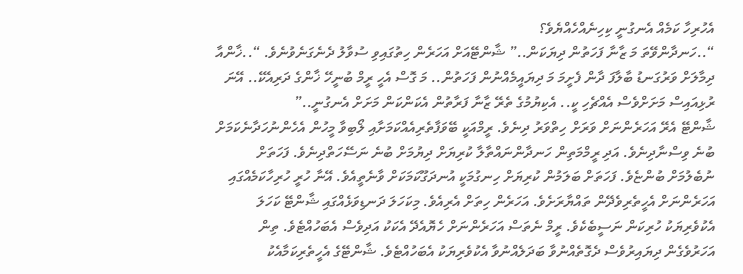އެހުރިހާ ކަމެއް އެނގުނީ ކިހިނެއްހެއްޔެވެ؟
“..ހަނދާންވޭތަ މަ ޒާނާ ފަހަތުން ދިޔަކަން..” ޝާންޓޭއަށް އަހަރެން ހިތުގައިވި ސުވާލު ދެނެގަނެވުނެވެ. “..ޚާންއާ ދިމާލަށް ވަރުގަނޑު ބާލާފަ ދާން ފެށީމަ މަ ދިޔައީމެއްނުން ފަހަތުން.. މަ ގޮސް އެހީ ރީމް ބުނީހޭ ޚާންގެ ދަރިއެކޭ.. އޭނަ ރުޅިއައިސް މަށަށްވެސް އެއްޗެހި ކީ.. އެކިޔުމުގެ ތެރޭ ޒާނާ ފަރާތުން އެކަންކަން މަށަށް އެނގުނީ..”
ޝާންޓޭ އެރޭ އަހަރެންނަށް ވަރަށް ހިތްވަރު ދިނެވެ. ރީމްއަކީ ބޭވަފާތެރިއެއްކަމަށާއި ލޯބިވާ މީހުން އެހެންނުހަދާނެކަމަށް ބުނެ ވިސްނާދިނެވެ. އަދި ރީމްމަތިން ހަނދާންނައްތާލާ ކުރިޔަށް ދިޔުމަށް ބުނެ ނަސޭހަތްދިނެވެ. ފަހަތަށް ނުބެލުމަށް ބުންޏެވެ. ފަހަތަށް ބަލަމުން ކުރިޔަށް ހިނގުމަކީ އުނދަގޫކަމަކަށް ވާނެތީއެވެ. އޭނާ ހުރީ ހުރިހާކަމެއްގައި އަހަރެންނަށް އެހީތެރިވެދޭން ތައްޔާރަށެވެ. އަހަރެން ހިތަށް އެރިއެވެ. މިކަހަލަ ދަނޑިވަޅެއްގައި ޝާންޓޭ ކަހަލަ އެކުވެރިޔަކު ހުރިކަން ނަސީބެކެވެ. ރީމް ނެތަސް އަހަރެންނަށް ހެޔޮއެދޭ އެކަކު އަދިވެސް އެބަހުއްޓެވެ. ތިން އަހަރުވެގެން ދިޔައިރުވެސް ދެގޮތެއްނުވާ ބަދަލެއްނުވާ އެކުވެރިޔަކު އެބަހުއްޓެވެ. ޝާންޓޭގެ އެހީތެރިކަމާއެކު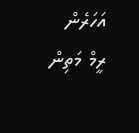އަހަރެން ރީމް މަތިން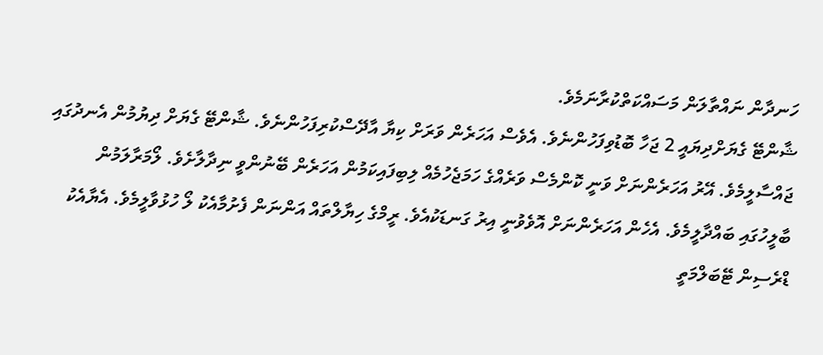ހަނދާން ނައްތާލަން މަސައްކަތްކުރާނަމެވެ.
ޝާންޓޭ ގެޔަށްދިޔައީ 2 ޖަހާ ބޮޑުވިފަހުންނެވެ. އެވެސް އަހަރެން ވަރަށް ކިޔާ އާދޭސްކުރިފަހުންނެވެ. ޝާންޓޭ ގެޔަށް ދިޔުމުން އެނދުގައި ޖައްސާލީމެވެ. އޭރު އަހަރެންނަށް ވަނީ ކޮންމެސް ވަރެއްގެ ހަމަޖެހުމެއް ލިބިފައިކަމުން އަހަރެން ބޭނުންވީ ނިދާލާށެވެ. ލޯމަރާލަމުން ބާލީހުގައި ބައްދާލީމެވެ. އެހެން އަހަރެންނަށް އޮވެވުނީ އިރު ގަނޑަކުއެވެ. ރީމްގެ ހިޔާލްތައް އަންނަން ފެށުމާއެކު ލޯ ހުޅުވާލީމެވެ. އެޔާއެކު ޑްރެސިން ޓޭބަލްމަތީ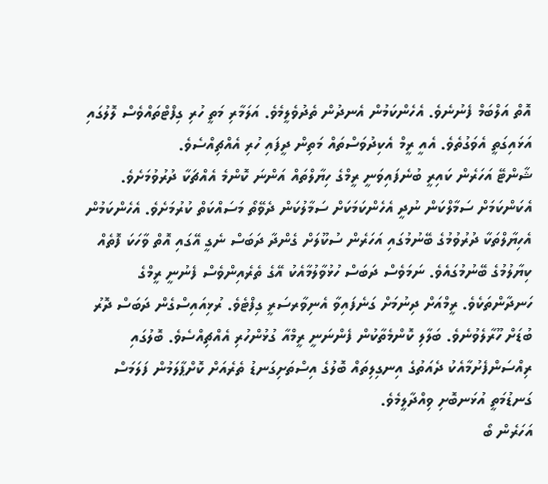އޮތް އަލްބަމް ފެނުނެވެ. އެހެންކަމުން އެނދުން ތެދުވެލީމެވެ. އަލަމާރި މަތީ ހުރި ގިފްޓްތައްވެސް ލޮލުގައި އަޅައިގަތީ އެވަގުތެވެ. އެއީ ރީމް އެކިދުވަސްތައް މަތިން ދީފައި ހުރި އެއްޗިއްސެވެ.
ޝާންޓޭ އަހަރެން ކައިރީ ބުނެފައިވަނީ ރީމްގެ ހިޔާލްތައް އަންނަ ކޮންމެ އެއްޗަކާ ދުރުވުމަށެވެ. އެކަންކަމަށް ސަމާލްކަން ނުދީ އެހެންކަމަކަށް ސަމާލުކަން ދެވޭތޯ މަސައްކަތް ކުރުމަށެވެ. އެހެންކަމުން އެހިޔާލްތަކާ ދުރުވުމުގެ ބޭނުމުގައި އަހަރެން ސުކޫލަށް ގެންދާ ދަބަސް ނެގީ އޭގައި އޮތް ވާހަކަ ފޮތެއް ކިޔާލުމުގެ ބޭނުމުގައެވެ. ނަމަވެސް ދަބަސް ހުޅުވާލުމާއެކު އޭގެ ތެރެއިންވެސް ފެނުނީ ރީމްގެ ހަނދާންތަކެވެ. ރީމްއަށް ދިނުމަށް ގަނެފައިވާ އެނިވާރސަރީ ގިފްޓެވެ. ރުޅިއައިސްގެން ދަބަސް ދޮރު ބުޑަށް ހޫރާލެވުނެވެ. ބަލާލި ކޮންމެތާކުން ފެންނަނީ ރީމްއާ ގުޅުންހުރި އެއްޗިއްސެވެ. ބޮލުގައި ރިއްސަންފެށުމާއެކު ދެއަތުގެ އިނގިލިތައް ބޮލުގެ އިސްތަށިގަނޑު ތެރެއަށް ކޮށްޕާލަމުން ފަލަމަސް ގަނޑުމަތީ އުޅަނބޮށި ވިއްދާލީމެވެ.
އަހަރެން ބޯ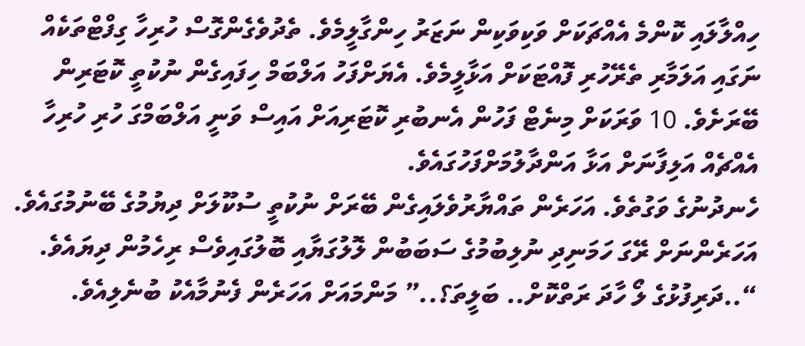ހިއްލާލައި ކޮންމެ އެއްޗަކަށް ވަކިވަކިން ނަޒަރު ހިންގާލީމެވެ. ތެދުވެގެންގޮސް ހުރިހާ ގިފްޓްތަކެއް ނަގައި އަލަމާރި ތެރޭހުރި ފޮއްޓަކަށް އަޅާލީމެވެ. އެޔަށްފަހު އަލްބަމް ހިފައިގެން ނުކުތީ ކޮޓަރިން ބޭރަށެވެ. 10 ވަރަކަށް މިނެޓް ފަހުން އެނބުރި ކޮޓަރިއަށް އައިސް ވަނީ އަލްބަމްގަ ހުރި ހުރިހާ އެއްޗެއް އަލިފާނަށް އަޅާ އަންދާލުމަށްފަހުގައެވެ.
ހެނދުނުގެ ވަގުތެވެ. އަހަރެން ތައްޔާރުވެލައިގެން ބޭރަށް ނުކުތީ ސުކޫލަށް ދިޔުމުގެ ބޭނުމުގައެވެ. އަހަރެންނަށް ރޭގަ ހަމަނިދި ނުލިބުމުގެ ސަބަބުން ލޮލުގަޔާއި ބޮލުގައިވެސް ރިހެމުން ދިޔައެވެ.
“..ދަރިފުޅުގެ ލޯ ހާދަ ރަތްކޮށް.. ބަލީތަ؟..” މަންމައަށް އަހަރެން ފެނުމާއެކު ބުނެލިއެވެ.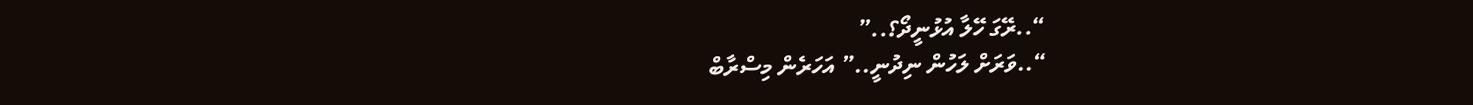“..ރޭގަ ހޭލާ އުޅުނީދޯ؟..”
“..ވަރަށް ލަހުން ނިދުނީ..” އަހަރެން މިސްރާބް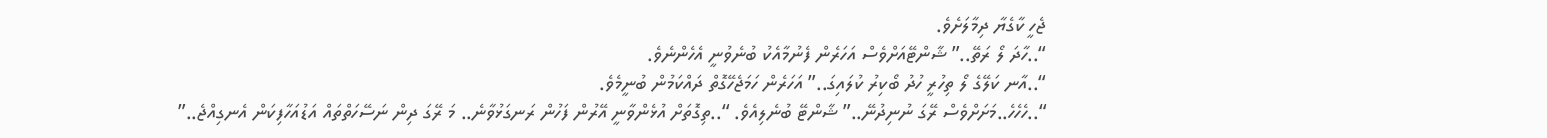ޖެހީ ކާގެޔާ ދިމާލަށެވެ.
“..ހާދަ ލޯ ރަތޭ..” ޝާންޓޭއަށްވެސް އަހަރެން ފެނުމާއެކު ބުނެވުނީ އެހެންނެވެ.
“..އާނ ކަލޭގެ ލޯ ތިހުރީ ހުދު ބޯކިރު ކުލައިގަ..” އަހަރެން ހަމަޖެހޭގޮތް ދައްކަމުން ބުނީމެވެ.
“..ހެހެހެ..މަށަށްވެސް ރޭގަ ނުނިދުނޭ..” ޝާންޓޭ ބުނެލިއެވެ. “..ތިގޮތަށް އުޅެންވާނީ އޭރުން ފަހުން ރަނގަޅުވާނެ.. މަ ރޭގަ ދިން ނަސޭހަތްތައް އަޑުއަހާފިކަން އެނގިއްޖެ..”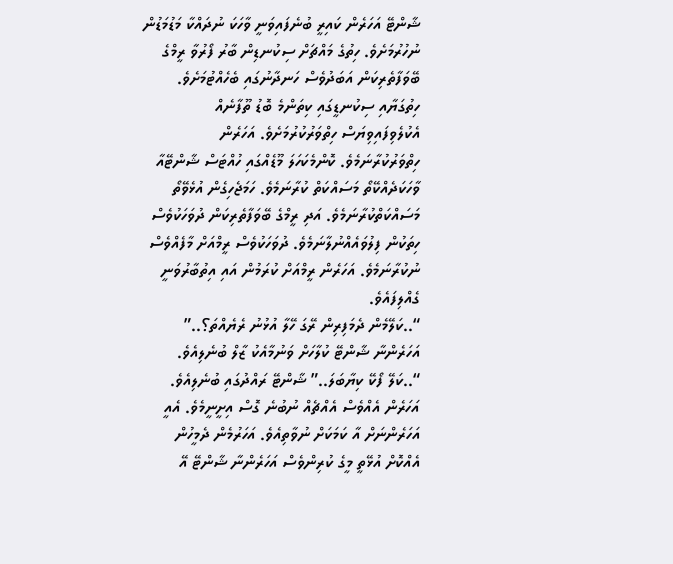ޝާންޓޭ އަހަރެން ކައިރީ ބުނެފައިވަނީ ވާހަކަ ނުދައްކާ މަޑުމަޑުން ނުހުރުމަށެވެ. ހިތުގެ މައްޗަށް ސިކުނޑިން ބާރު ފޯރުވާ ރީމްގެ ބޭވަފާތެރިކަން އަބަދުވެސް ހަނދާނުގައި ބެހެއްޓުމަށެވެ. ހިތުގަޔާއި ސިކުނޑީގައި ކިތަންމެ ބޮޑު ތޫފާނެއް އެކުލެވިފައިވިޔަސް ހިތްވަރުކުރުމަށެވެ. އަހަރެން ހިތްވަރުކުރާނަމެވެ. ކޮންމެކަހަލަ މޫޑެއްގައި ހުއްޓަސް ޝާންޓޭއާ ވާހަކަދެއްކޭތޯ މަސައްކަތް ކުރާނަމެވެ. ހަމަޖެހިގެން އުޅެވޭތޯ މަސައްކަތްކުރާނަމެވެ. އަދި ރީމްގެ ބޭވަފާތެރިކަން ދުވަހަކުވެސް ހިތަކުން ފިލުވައެއްނުލާނަމެވެ. ދުވަހަކުވެސް ރީމްއަށް މާފެއްވެސް ނުކުރާނަމެވެ. އަހަރެން ރީމްއަށް ކުރަމުން އައި އިތުބާރުވަނީ ގެއްލިފައެވެ.
“..ކަލޭމެން ދެމަފިރިން ރޭގަ ހޭލާ އުޅުނު ރެޔެއްތަ؟..” އަހަރެންނާ ޝާންޓޭ ކުލާހަށް ވަނުމާއެކު ޒާލް ބުނެލިއެވެ.
“..ކަލޭ ފޯކޭ ކިޔާބަލަ..” ޝާންޓޭ ރައްދުގައި ބުނެލިއެވެ. އަހަރެން އެއްވެސް އެއްޗެއް ނުބުނެ ގޮސް އިށީނީމެވެ. އެއީ އަހަރެންނަށް އާ ކަމަކަށް ނުވާތިއެވެ. އަހަރުމެން ދެމީހުން އެއްކޮށް އުޅޭތީ މީގެ ކުރިންވެސް އަހަރެންނާ ޝާންޓޭ އޭ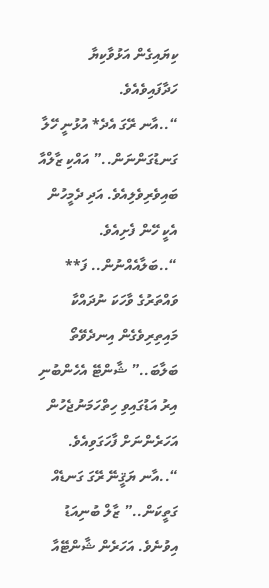ކިޔައިގެން އަޅުވާކިޔާ ހަދާފައިވެއެވެ.
“..އާނ ރޭގަ އެދެ* އުޅުނީ ހޭލާ ގަނޑުގަންނަން..” އައްކި ޒާލްއާ ބައިވެރިވެލިއެވެ. އަދި ދެމީހުން އެކީ ހޭން ފެށިއެވެ.
“..ބަލާއެއްނުން.. ފަ** ވައްތަރުގެ ވާހަކަ ނުދައްކާ މައިތިރިވެގެން އިނދެވޭތޯ ބަލާބަ..” ޝާންޓޭ އެހެންބުނި އިރު އަޑުގައިވި ހިތްހަމަނުޖެހުން އަހަރެންނަށް ފާހަގަވިއެވެ.
“..އާނ ޔަޤީނޭ ރޭގަ ގަނޑެއް ގަތީކަން..” ޒާލް ބުނިއަޑު އިވުނެވެ. އަހަރެން ޝާންޓޭއާ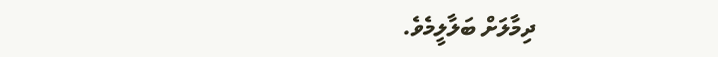ދިމާލަށް ބަލާލީމެވެ.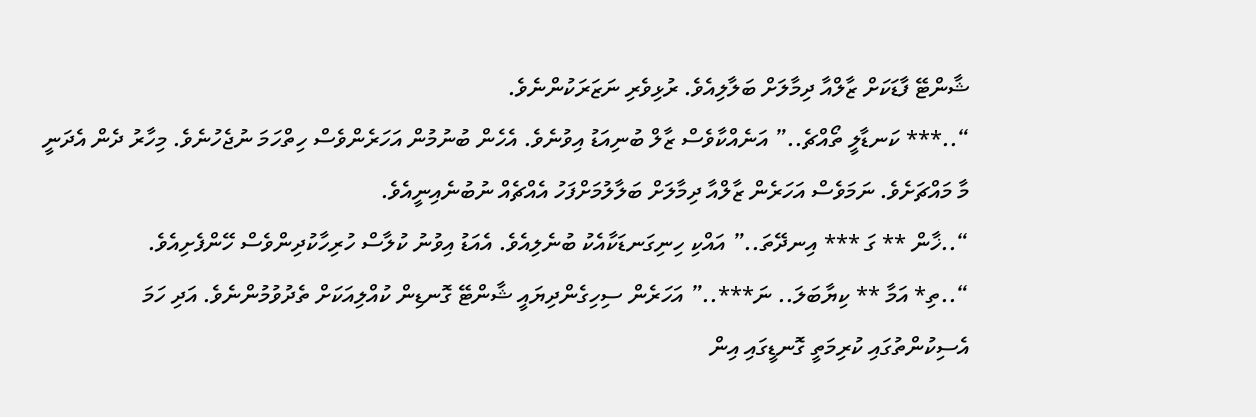ޝާންޓޭ ފާޑަކަށް ޒާލްއާ ދިމާލަށް ބަލާލިއެވެ. ރުޅިވެރި ނަޒަރަކުންނެވެ.
“..*** ކަނޑާލީ ތޯއްޗެ..” އަނެއްކާވެސް ޒާލް ބުނިއަޑު އިވުނެވެ. އެހެން ބުނުމުން އަހަރެންވެސް ހިތްހަމަ ނުޖެހުނެވެ. މިހާރު ދެން އެދަނީ މާ މައްޗަށެވެ. ނަމަވެސް އަހަރެން ޒާލްއާ ދިމާލަށް ބަލާލުމަށްފަހު އެއްޗެއް ނުބުނެއިނީއެވެ.
“..ޚާން ** ގަ *** އިނދޭތަ..” އައްކި ހިނިގަނޑަކާއެކު ބުނެލިއެވެ. އެއަޑު އިވުނު ކުލާސް ހުރިހާކުދިންވެސް ހޭންފެށިއެވެ.
“..ތި* އަމާ ** ކިޔާބަލަ.. ނަ***..” އަހަރެން ސިހިގެންދިޔައީ ޝާންޓޭ ގޮނޑިން ކުއްލިއަކަށް ތެދުވުމުންނެވެ. އަދި ހަމަ އެސިކުންތުގައި ކުރިމަތީ ގޮނޑީގައި އިން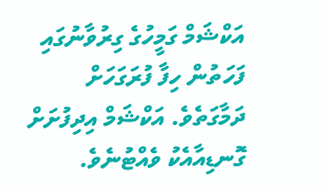އަކްޝަމް ގަމީހުގެ ގިރުވާނުގައި ފަހަތުން ހިފާ ފުރަގަހަށް ދަމާގަތެވެ. އަކްޝަމް އިދިފުށަށް ގޮނޑިއާއެކު ވެއްޓުނެވެ.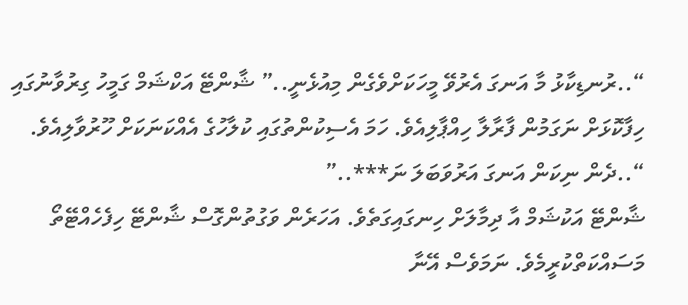“..ރުނޑިކާޅު މާ އަނގަ އެރުވޭ މީހަކަށްވެގެން މިއުޅެނީ..” ޝާންޓޭ އަކްޝަމް ގަމީހު ގިރުވާނުގައި ހިފާކޮޅަށް ނަގަމުން ފާރާލާ ހިއްޕާލިއެވެ. ހަމަ އެސިކުންތުގައި ކުލާހުގެ އެއްކަނަކަށް ހޫރުވާލިއެވެ. “..ދެން ނިކަން އަނގަ އަރުވަބަލަ ނަ***..”
ޝާންޓޭ އަކުޝަމް އާ ދިމާލަށް ހިނގައިގަތެވެ. އަހަރެން ވަގުތުންގޮސް ޝާންޓޭ ހިފެހެއްޓޭތޯ މަސައްކަތްކުރީމެވެ. ނަމަވެސް އޭނާ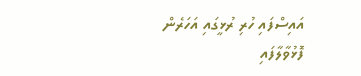އައިސްފައި ހުރި ރުޅީގައި އަހަރެން ފޮޅުވާލާފައި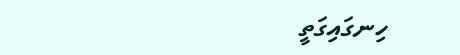ހިނގައިގަތީ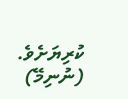ކުރިޔަށެވެ. (ނުނިމޭ)